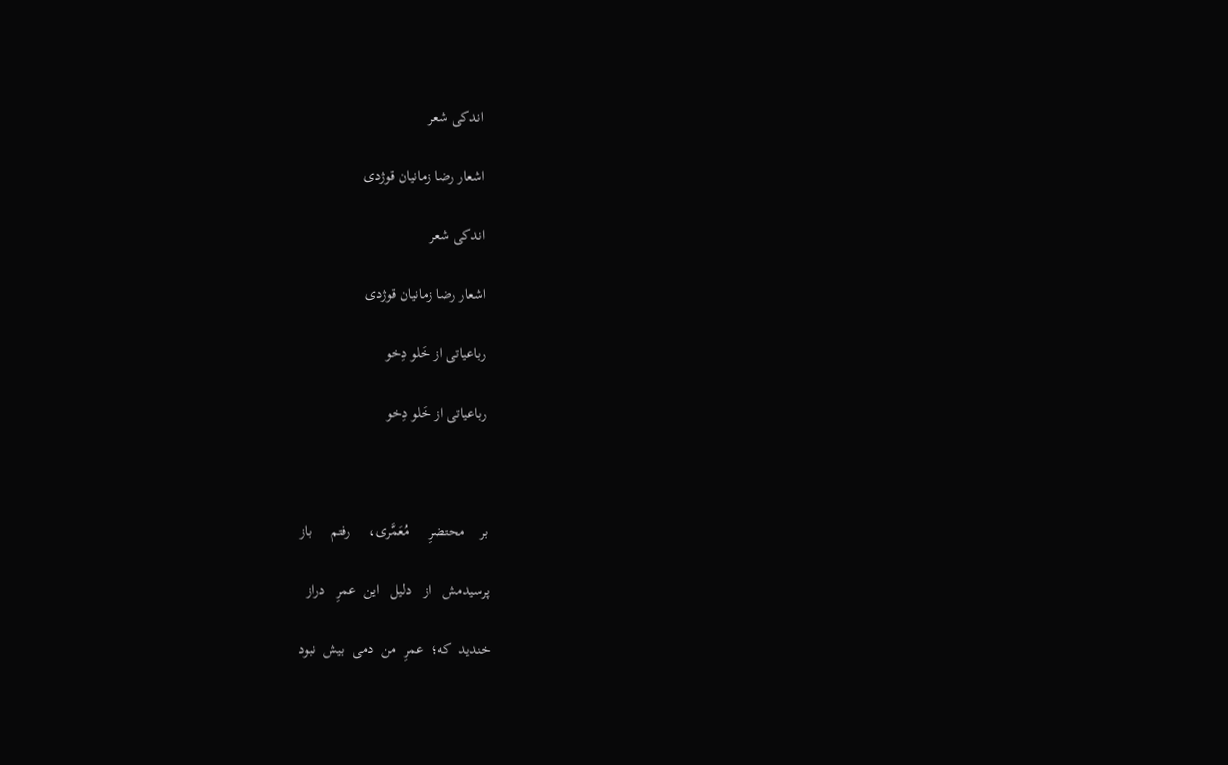اندکی شعر

اشعار رضا زمانیان قوژدی

اندکی شعر

اشعار رضا زمانیان قوژدی

رباعیاتی از خَلو دِخو

رباعیاتی از خَلو دِخو



بر    محتضرِ     مُعَمَّری،     رفتم     باز

پرسیدمش   از   دلیل   این  عمرِ   دراز

خندید  که؛  عمرِ  من  دمی  بیش  نبود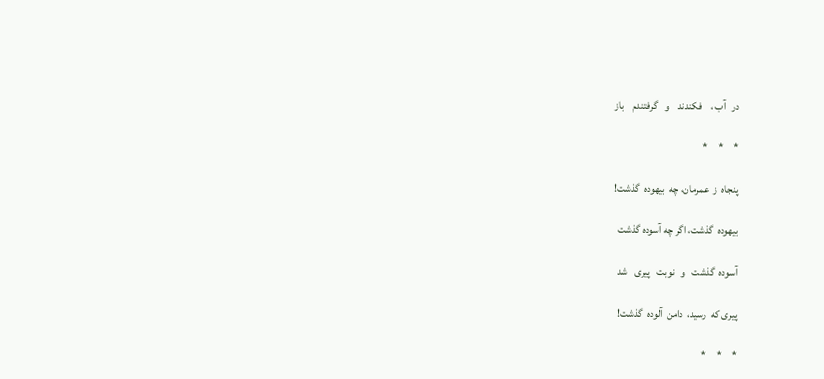در   آب ،    فکندند    و   گرفتندم    باز

*     *     *

پنجاه  ز  عمرمان، چه  بیهوده  گذشت!

بیهوده  گذشت، اگر چه آسوده گذشت

آسوده  گذشت   و   نوبت   پیری   شد

پیری که  رسید،  دامن  آلوده  گذشت!

*     *     *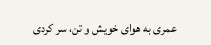عمری به هوای خویش و تن، سر کردی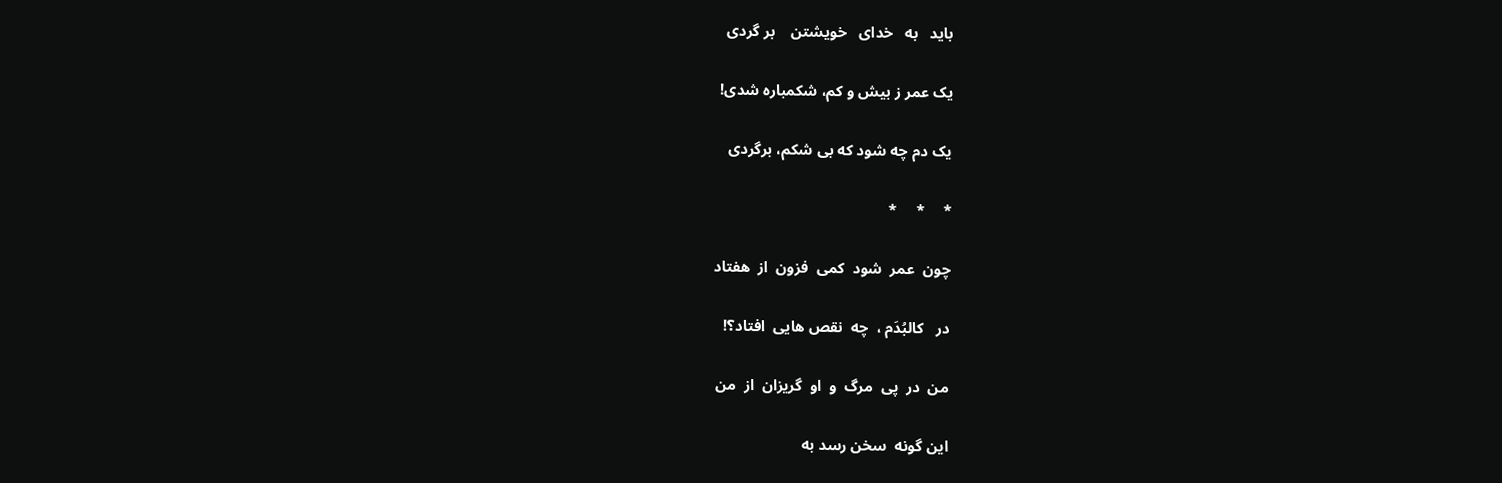باید   به   خدای   خویشتن    بر گردی

یک عمر ز بیش و کم، شکمباره شدی!

یک دم چه شود که بی شکم، برگردی

*     *     *

چون  عمر  شود  کمی  فزون  از  هفتاد

در   کالبُدَم ،  چه  نقص هایی  افتاد؟!

من  در  پی  مرگ  و  او  گریزان  از  من

این گونه  سخن رسد به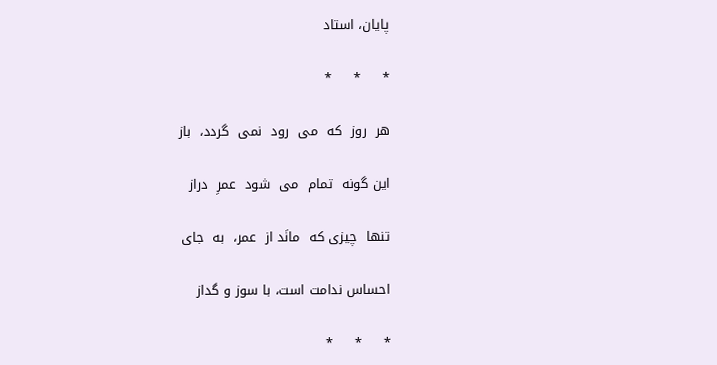پایان، استاد

*     *     *

هر  روز  که  می  رود  نمی  گردد،  باز

این گونه  تمام  می  شود  عمرِ  دراز

تنها  چیزی که  مانَد از  عمر،  به  جای

احساس ندامت است، با سوز و گداز

*     *     *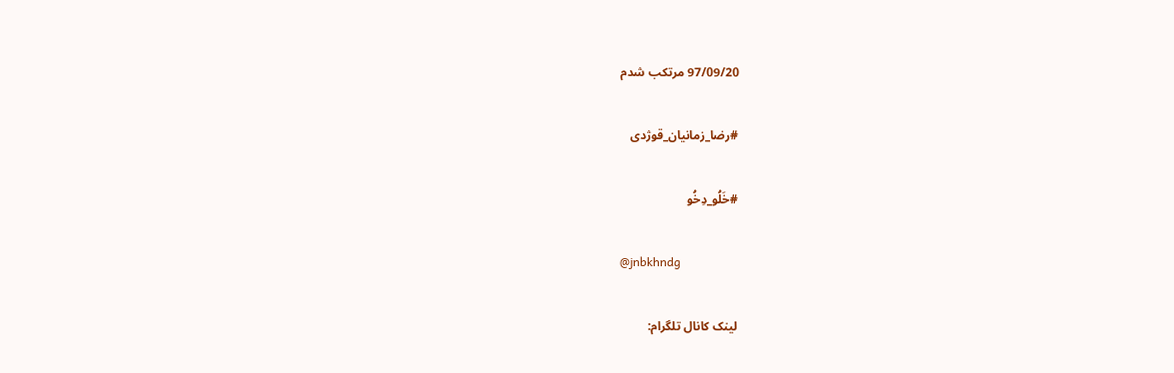97/09/20 مرتکب شدم

#رضا_زمانیان_قوژدی

#خَلُو_دِخُو

@jnbkhndg

لینک کانال تلگرام: